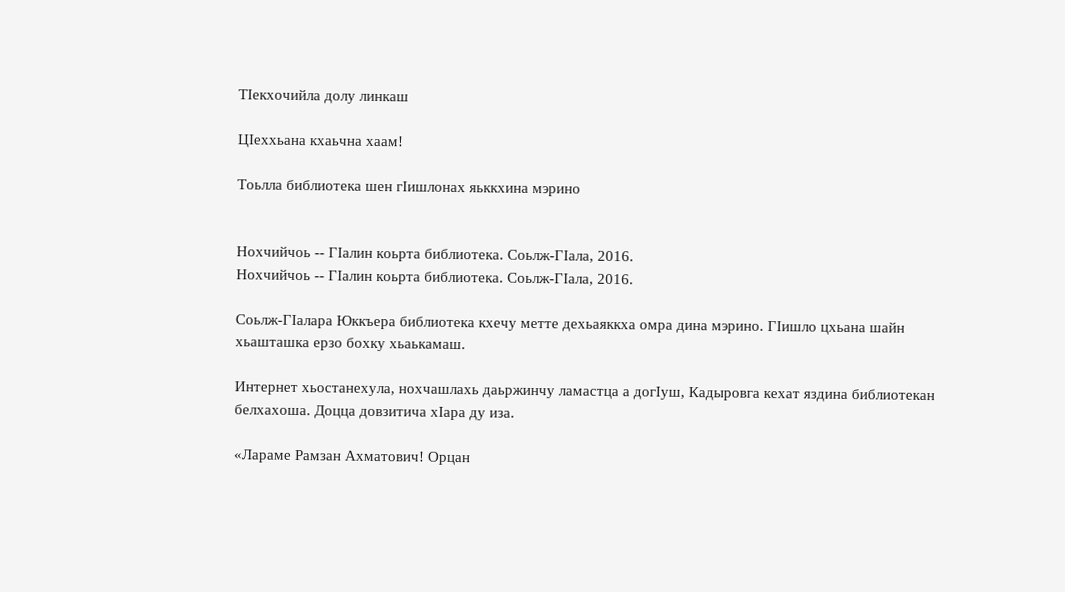ТIекхочийла долу линкаш

ЦIеххьана кхаьчна хаам!

Тоьлла библиотека шен гIишлонах яьккхина мэрино


Нохчийчоь -- ГIалин коьрта библиотека. Соьлж-ГIала, 2016.
Нохчийчоь -- ГIалин коьрта библиотека. Соьлж-ГIала, 2016.

Соьлж-ГIалара Юккъера библиотека кхечу метте дехьаяккха омра дина мэрино. ГIишло цхьана шайн хьашташка ерзо бохку хьаькамаш.

Интернет хьостанехула, нохчашлахь даьржинчу ламастца а догIуш, Кадыровга кехат яздина библиотекан белхахоша. Доцца довзитича хIара ду иза.

«Лараме Рамзан Ахматович! Орцан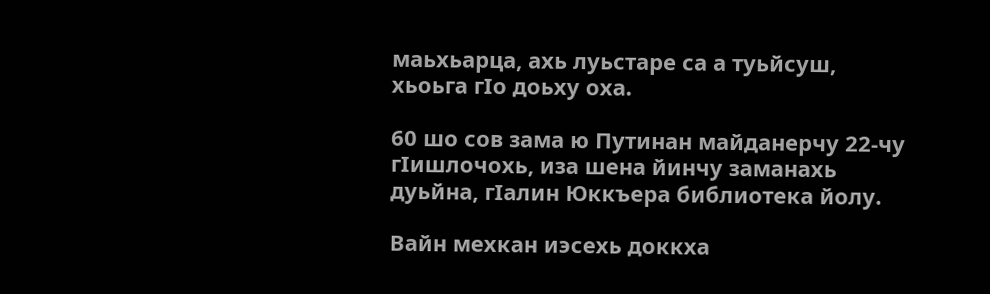маьхьарца, ахь луьстаре са а туьйсуш, хьоьга гIо доьху оха.

60 шо сов зама ю Путинан майданерчу 22-чу гIишлочохь, иза шена йинчу заманахь дуьйна, гIалин Юккъера библиотека йолу.

Вайн мехкан иэсехь доккха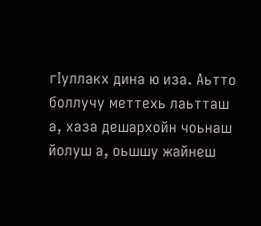гIуллакх дина ю иза. Аьтто боллучу меттехь лаьтташ а, хаза дешархойн чоьнаш йолуш а, оьшшу жайнеш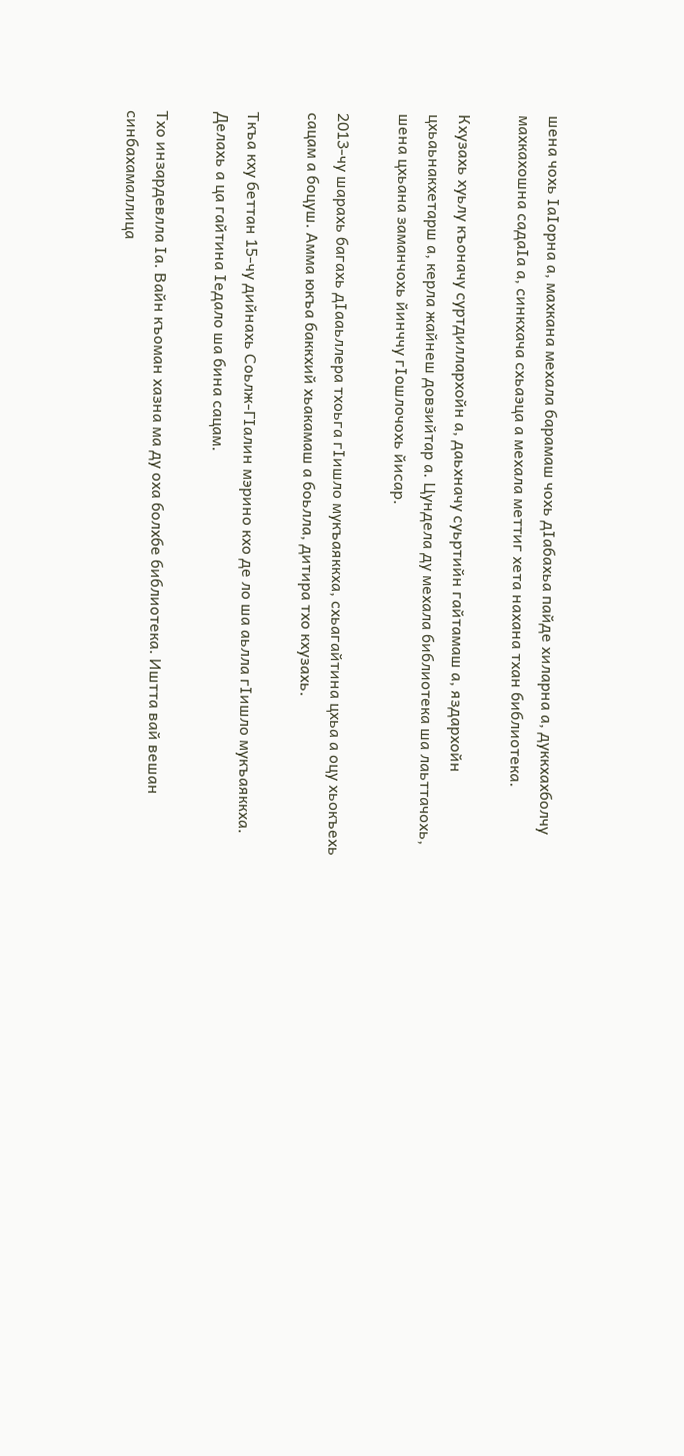шена чохь IаIорна а, махкана мехала барамаш чохь дIабахьа пайде хиларна а, дуккхахболчу махкахошна садаIа а, синкхача схьаэца а мехала меттиг хета нахана тхан библиотека.

Кхузахь хуьлу къоначу суртдиллархойн а, даьхначу суьртийн гайтамаш а, яздархойн цхьаьнакхетарш а, керла жайнеш довзийтар а. Цундела ду мехала библиотека ша лаьттачохь, шена цхьана заманчохь йинччу гIошлочохь йисар.

2013-чу шарахь багахь дIааьллера тхоьга гIишло мукъаяккха, схьагайтина цхьа а оцу хьокъехь сацам а боцуш. Амма юкъа баккхий хьакамаш а боьлла, дитира тхо кхузахь.

Ткъа кху беттан 15-чу дийнахь Соьлж-ГIалин мэрино кхо де ло ша аьлла гIишло мукъаяккха. Делахь а ца гайтина Iедало ша бина сацам.

Тхо инзардевлла Iа. Вайн къоман хазна ма ду оха болхбе библиотека. Иштта вай вешан синбахамаллица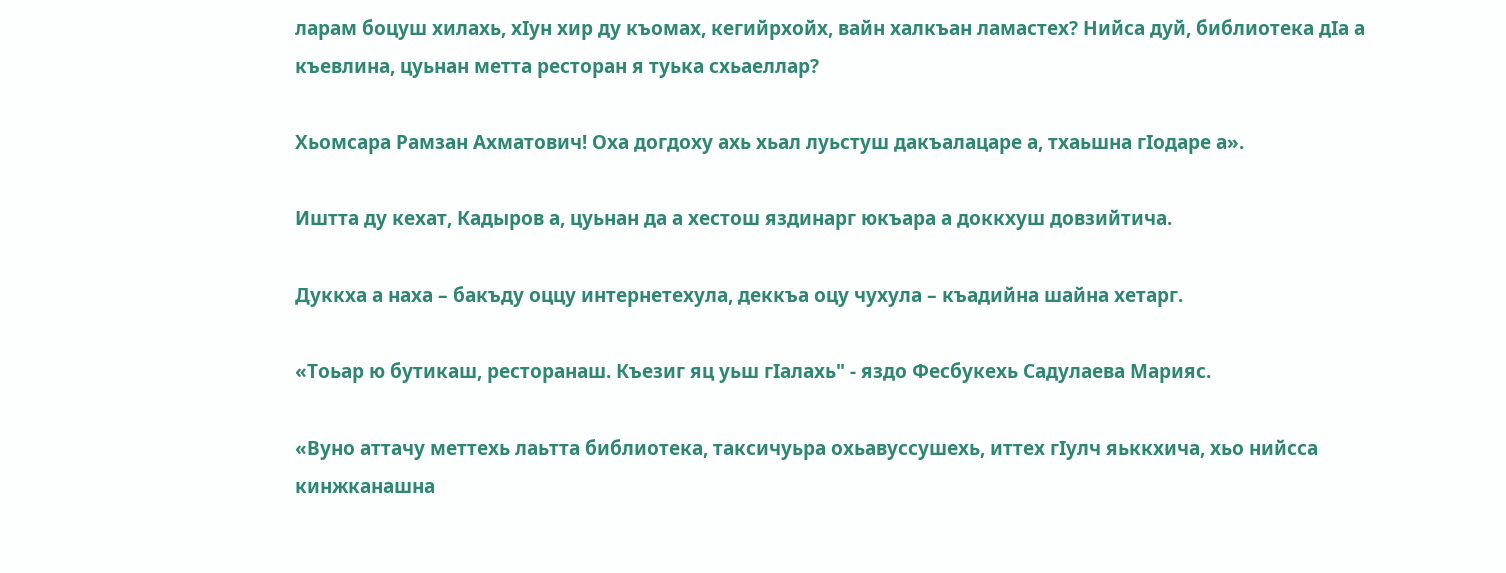ларам боцуш хилахь, хIун хир ду къомах, кегийрхойх, вайн халкъан ламастех? Нийса дуй, библиотека дIа а къевлина, цуьнан метта ресторан я туька схьаеллар?

Хьомсара Рамзан Ахматович! Оха догдоху ахь хьал луьстуш дакъалацаре а, тхаьшна гIодаре а».

Иштта ду кехат, Кадыров а, цуьнан да а хестош яздинарг юкъара а доккхуш довзийтича.

Дуккха а наха – бакъду оццу интернетехула, деккъа оцу чухула – къадийна шайна хетарг.

«Тоьар ю бутикаш, ресторанаш. Къезиг яц уьш гIалахь" - яздо Фесбукехь Садулаева Марияс.

«Вуно аттачу меттехь лаьтта библиотека, таксичуьра охьавуссушехь, иттех гIулч яьккхича, хьо нийсса кинжканашна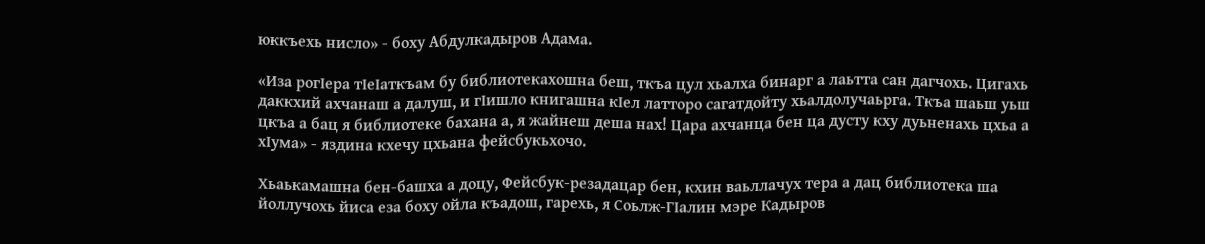юккъехь нисло» - боху Абдулкадыров Адама.

«Иза рогIера тIеIаткъам бу библиотекахошна беш, ткъа цул хьалха бинарг а лаьтта сан дагчохь. Цигахь даккхий ахчанаш а далуш, и гIишло книгашна кIел латторо сагатдойту хьалдолучаьрга. Ткъа шаьш уьш цкъа а бац я библиотеке бахана а, я жайнеш деша нах! Цара ахчанца бен ца дусту кху дуьненахь цхьа а хIума» - яздина кхечу цхьана фейсбукьхочо.

Хьаькамашна бен-башха а доцу, Фейсбук-резадацар бен, кхин ваьллачух тера а дац библиотека ша йоллучохь йиса еза боху ойла къадош, гарехь, я Соьлж-ГIалин мэре Кадыров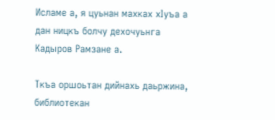Исламе а, я цуьнан махках хIуъа а дан ницкъ болчу дехочуьнга Кадыров Рамзане а.

Ткъа оршоьтан дийнахь даьржина, библиотекан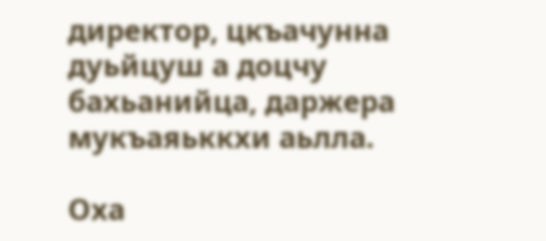директор, цкъачунна дуьйцуш а доцчу бахьанийца, даржера мукъаяьккхи аьлла.

Оха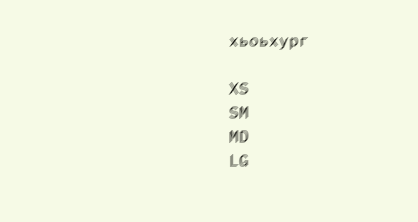хьоьхург

XS
SM
MD
LG